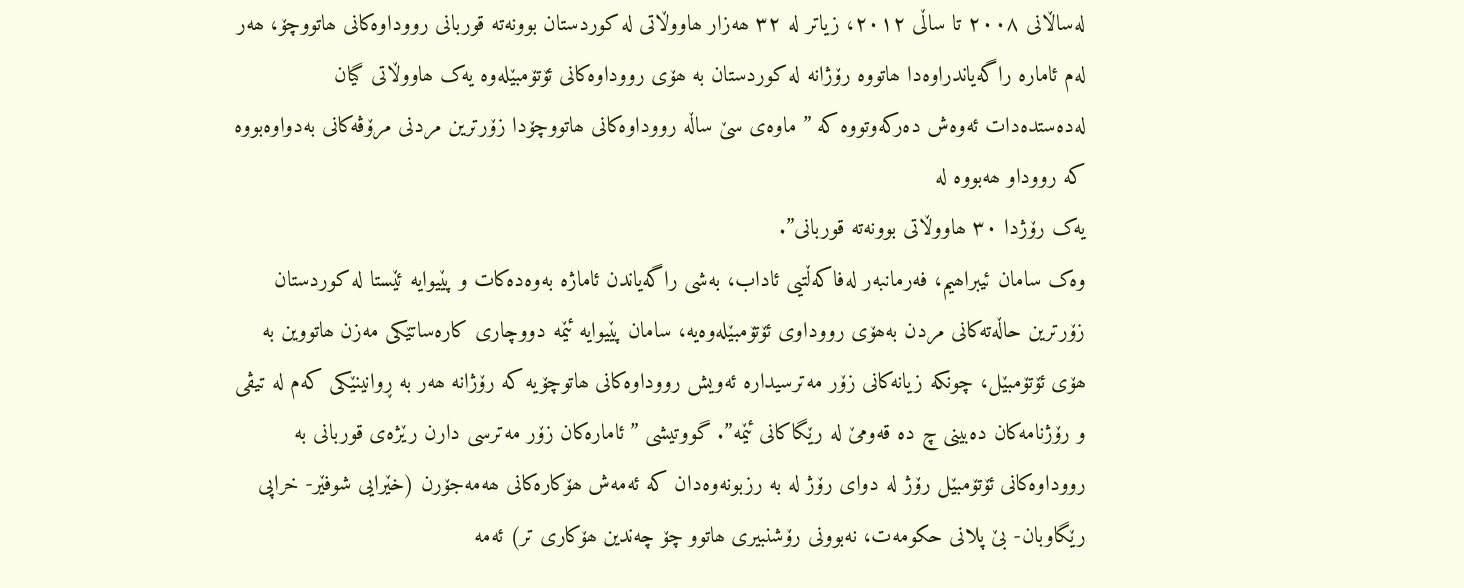لەساڵانی ٢٠٠٨ تا ساڵی ٢٠١٢، زیاتر لە ٣٢ ھەزار ھاووڵاتی لە کوردستان بوونەتە قوربانی رووداوەکانی ھاتووچۆ، ھەر لەم ئامارە راگەیاندراوەدا ھاتووە رۆژانە لە کوردستان بە ھۆی رووداوەکانی ئۆتۆمبێلەوە یەک ھاووڵاتی گیان لەدەستدەدات ئەوەش دەرکەوتووە کە ” ماوەی سێ ساڵە رووداوەکانی ھاتووچۆدا زۆرترین مردنی مرۆڤەکانی بەدواوەبووە کە رووداو ھەبووە لە
یەک رۆژدا ٣٠ ھاووڵاتی بوونەتە قوربانی”.
وەک سامان ئیبراھیم، فەرمانبەر لەفاکەڵتیی ئاداب، بەشی راگەیاندن ئاماژە بەوەدەکات و پێیوایە ئێستا لە کوردستان زۆرترین حاڵەتەکانی مردن بەھۆی رووداوی ئۆتۆمبێلەوەیە، سامان پێیوایە ئێمە دووچاری کارەساتێکی مەزن ھاتووین بە ھۆی ئۆتۆمبێل، چونکە زیانەکانی زۆر مەترسیدارە ئەویش رووداوەکانی ھاتوچۆیە کە رۆژانە ھەر بە ڕوانینێکی کەم لە تیڤی و رۆژنامەکان دەبینی چ دە قەومێ لە رێگاکانی ئێمە”. گووتیشی ” ئامارەکان زۆر مەترسی دارن رێژەی قوربانی بە رووداوەکانی ئۆتۆمبێل رۆژ لە دوای رۆژ لە بە رزبونەوەدان کە ئەمەش ھۆکارەکانی ھەمەجۆرن (خێرایی شوفێر- خراپی رێگاوبان- بێ پلانی حکومەت، نەبوونی رۆشنبیری ھاتوو چۆ چەندین ھۆکاری تر) ئەمە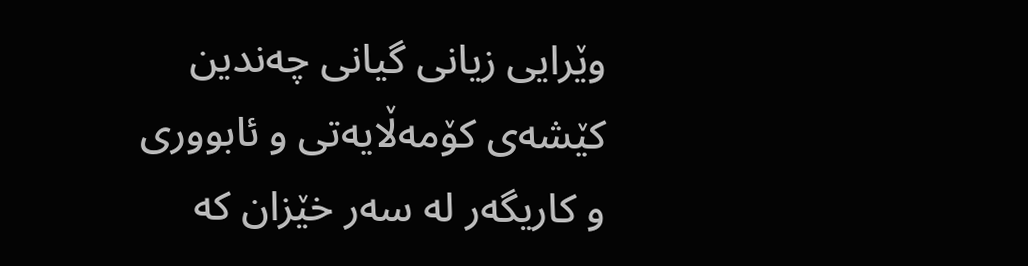وێرایی زیانی گیانی چەندین کێشەی کۆمەڵایەتی و ئابووری و کاریگەر لە سەر خێزان کە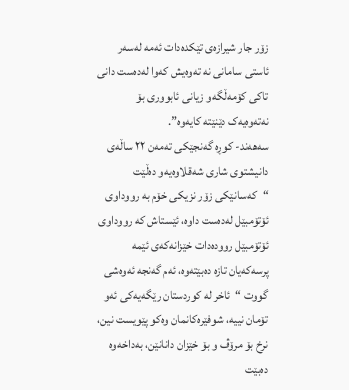زۆر جار شیرازەی تێکدەدات ئەمە لەسەر ئاستی سامانی نە تەوەیش کەوا لەدەست دانی تاکی کۆمەڵگەو زیانی ئابووری بۆ نەتەوەیەک دێنێتە کایەوە”.
سەھەند- کوڕە گەنجێکی تەمەن ٢٢ ساڵەی دانیشتوی شاری شەقلاوەیەو دەڵێت “کەسانێکی زۆر نزیکی خۆم بە رووداوی ئۆتۆمبێل لەدەست داوە، ئێستاش کە رووداوی ئۆتۆمبێل روودەدات خێزانەکەی ئێمە پرسەکەیان تازە دەبێتەوە، ئەم گەنجە ئەوەشی گووت “ئاخر لە کوردستان رێگەیەکی ئەو تۆمان نییە، شوفێرەکانمان وەکو پێویست نین، نرخ بۆ مرۆڤ و بۆ خێزان دانانێن، بەداخەوە دەبێت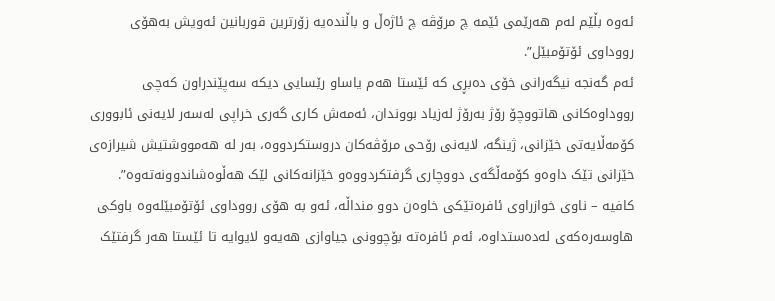ئەوە بڵێم لەم ھەرێمی ئێمە چ مرۆڤە چ ئاژەڵ و باڵندەیە زۆرترین قوربانین ئەویش بەھۆی رووداوی ئۆتۆمبێل”.
ئەم گەنجە نیگەرانی خۆی دەبڕی کە ئێستا ھەم یاساو رێسایی دیکە سەپێندراون کەچی رووداوەکانی ھاتووچۆ رۆژ بەرۆژ لەزیاد بووندان، ئەمەش کاری گەری خراپی لەسەر لایەنی ئابووری کۆمەڵایەتی خێزانی، ژینگە، لایەنی رۆحی مرۆڤەکان دروستکردووە، بەر لە ھەمووشتیش شیرازەی خێزانی تێک داوەو کۆمەڵگەی دووچاری گرفتکردووەو خێزانەکانی لێک ھەڵوەشاندوونەتەوە”.
کافیە – ناوی خوازراوی ئافرەتێکی خاوەن دوو منداڵە، ئەو بە ھۆی رووداوی ئۆتۆمبێلەوە باوکی ھاوسەرەکەی لەدەستداوە، ئەم ئافرەتە بۆچوونی جیاوازی ھەیەو لایوایە تا ئێستا ھەر گرفتێک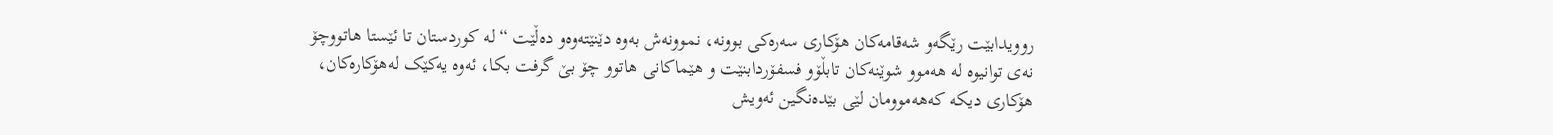روویدابێت رێگەو شەقامەکان ھۆکاری سەرەکی بوونە، نموونەش بەوە دێنێتەوەو دەڵێت “لە کوردستان تا ئێستا ھاتووچۆ نەی توانیوە لە ھەموو شوێنەکان تابڵۆو فسفۆردابنێت و ھێماکانی ھاتوو چۆ بێ گرفت بکا، ئەوە یەکێک لەھۆکارەکان، ھۆکاری دیکە کەھەموومان لێی بێدەنگین ئەویش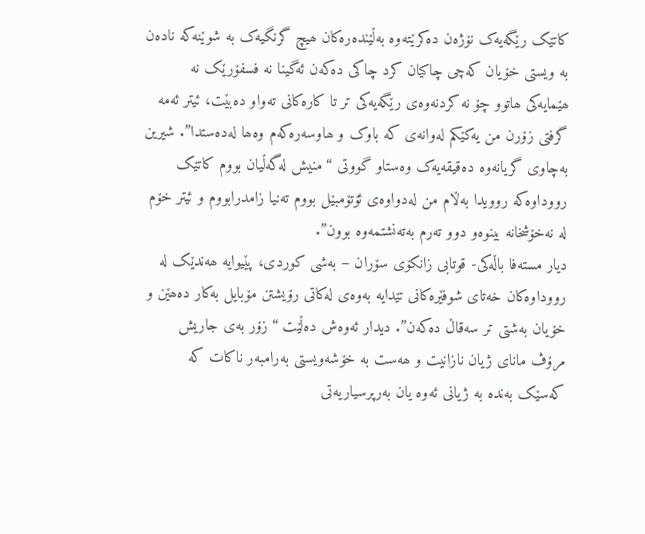کاتێک رێگەیەک نۆژەن دەکرێتەوە بەڵێندەرەکان ھیچ گرنگیەک بە شوێنەکە نادەن بە ویستی خۆیان کەچی چاکیان کرد چاکی دەکەن ئەگینا نە فسفۆرێک نە ھێمایەکی ھاتوو چۆ نە کردنەوەی رێگەیەکی تر تا کارەکانی تەواو دەبێت، ئیتر ئەمە گرفتی زۆرن من یەکێکم لەوانەی کە باوک و ھاوسەرەکەم وەھا لەدەستدا”. شیرین بەچاوی گریانەوە دەقیقەیەک وەستاو گووتی “منیش لەگەڵیان بووم کاتێک رووداوەکە روویدا بەڵام من لەدواوەی ئۆتۆمبێل بووم تەنیا زامدرابووم و ئیتر خۆم لە نەخۆشخانە بینوەو دوو تەرم بەتەنشتمەوە بوون”.
دیار مستەفا باڵەکی- قوتابی زانکۆی سۆران – بەشی کوردی، پێیوایە ھەندێک لە رووداوەکان خەتای شوفێرەکانی تێدایە بەوەی لەکاتی رۆیشتن مۆبایل بەکار دەھێن و خۆیان بەشتی تر سەقاڵ دەکەن”. دیدار ئەوەش دەڵێت “زۆر بەی جاریش مرۆڤ مانای ژیان نازانیت و ھەست بە خۆشەویستی بەرامبەر ناکات کە کەسێک بەندە بە ژیانی ئەوە یان بەرپرسیاریەتی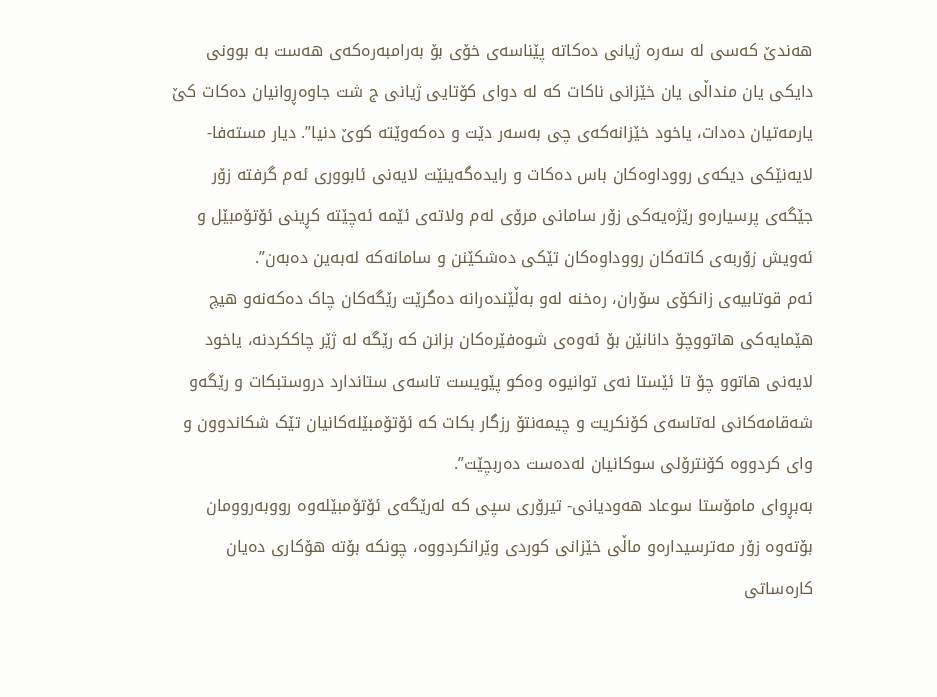ھەندێ کەسی لە سەرە ژیانی دەکاتە پێناسەی خۆی بۆ بەرامبەرەکەی ھەست بە بوونی دایکی یان منداڵی یان خێزانی ناکات کە لە دوای کۆتایی ژیانی ج شت جاوەڕوانیان دەکات کێ یارمەتیان دەدات، یاخود خێزانەکەی چی بەسەر دێت و دەکەوێتە کوێ دنیا”. دیار مستەفا- لایەنێکی دیکەی رووداوەکان باس دەکات و رایدەگەینێت لایەنی ئابووری ئەم گرفتە زۆر جێگەی پرسیارەو رێژەیەکی زۆر سامانی مرۆی لەم ولاتەی ئێمە ئەچێتە کڕینی ئۆتۆمبێل و ئەویش زۆربەی کاتەکان رووداوەکان تێکی دەشکێنن و سامانەکە لەبەین دەبەن”.
ئەم قوتابیەی زانکۆی سۆران، رەخنە لەو بەڵێندەرانە دەگرێت رێگەکان چاک دەکەنەو ھیچ ھێمایەکی ھاتووچۆ دانانێن بۆ ئەوەی شوەفێرەکان بزانن کە رێگە لە ژێر چاککردنە، یاخود لایەنی ھاتوو چۆ تا ئێستا نەی توانیوە وەکو پێویست تاسەی ستاندارد دروستبکات و رێگەو شەقامەکانی لەتاسەی کۆنکریت و چیمەنتۆ رزگار بکات کە ئۆتۆمبێلەکانیان تێک شکاندوون و وای کردووە کۆنترۆلی سوکانیان لەدەست دەربچێت”.
بەبڕوای مامۆستا سوعاد ھەودیانی- تیرۆری سپی کە لەرێگەی ئۆتۆمبێلەوە رووبەروومان بۆتەوە زۆر مەترسیدارەو ماڵی خێزانی کوردی وێرانکردووە، چونکە بۆتە ھۆکاری دەیان کارەساتی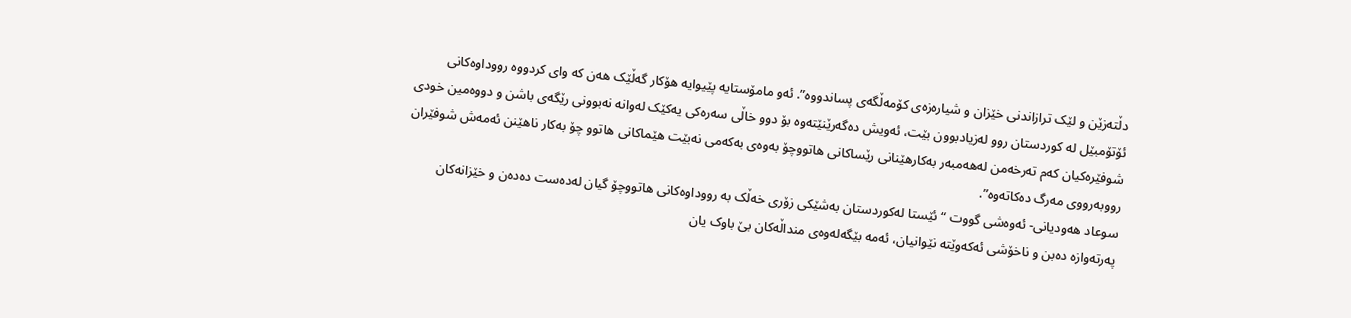دڵتەزێن و لێک ترازاندنی خێزان و شیارەزەی کۆمەڵگەی پساندووە”. ئەو مامۆستایە پێیوایە ھۆکار گەڵێک ھەن کە وای کردووە رووداوەکانی ئۆتۆمبێل لە کوردستان روو لەزیادبوون بێت، ئەویش دەگەرێنێتەوە بۆ دوو خاڵی سەرەکی یەکێک لەوانە نەبوونی رێگەی باشن و دووەمین خودی شوفێرەکیان کەم تەرخەمن لەھەمبەر بەکارھێنانی رێساکانی ھاتووچۆ بەوەی بەکەمی نەبێت ھێماکانی ھاتوو چۆ بەکار ناھێنن ئەمەش شوفێران رووبەرووی مەرگ دەکاتەوە”.
سوعاد ھەودیانی- ئەوەشی گووت “ئێستا لەکوردستان بەشێکی زۆری خەڵک بە رووداوەکانی ھاتووچۆ گیان لەدەست دەدەن و خێزانەکان پەرتەوازە دەبن و ناخۆشی ئەکەوێتە نێوانیان، ئەمە بێگەلەوەی منداڵەکان بێ باوک یان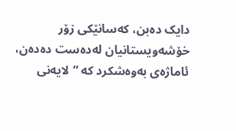دایک دەبن، کەسانێکی زۆر خۆشەویستانیان لەدەست دەدەن، ئاماژەی بەوەشکرد کە “لایەنی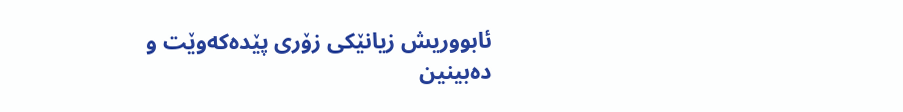ئابووریش زیانێکی زۆری پێدەکەوێت و دەبینین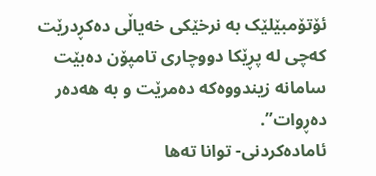ئۆتۆمبێلێک بە نرخێکی خەیاڵی دەکڕدرێت کەچی لە پڕێکا دووچاری تامپۆن دەبێت سامانە زیندووەکە دەمرێت و بە ھەدەر دەڕوات”.
ئامادەکردنی- توانا تەھا